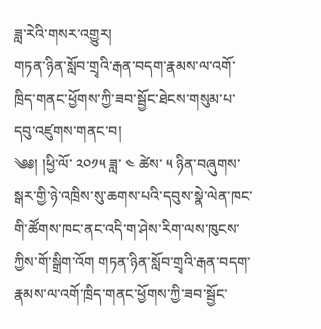ཟླ་རེའི་གསར་འགྱུར།
གཏན་ཉིན་སློབ་གྲྭའི་རྒན་བདག་རྣམས་ལ་འགོ་ཁྲིད་གནང་ཕྱོགས་ཀྱི་ཟབ་སྦྱོང་ཐེངས་གསུམ་པ་དབུ་འཛུགས་གནང་བ།
༄༅། །ཕྱི་ལོ་ ༢༠༡༥ ཟླ་ ༤ ཚེས་ ༥ ཉིན་བཞུགས་སྒར་གྱི་ཉེ་འཁྲིས་སུ་ཆགས་པའི་དབུས་སྣེ་ལེན་ཁང་གི་ཚོགས་ཁང་ནང་འདི་ག་ཤེས་རིག་ལས་ཁུངས་ཀྱིས་གོ་སྒྲིག་འོག གཏན་ཉིན་སློབ་གྲྭའི་རྒན་བདག་རྣམས་ལ་འགོ་ཁྲིད་གནང་ཕྱོགས་ཀྱི་ཟབ་སྦྱོང་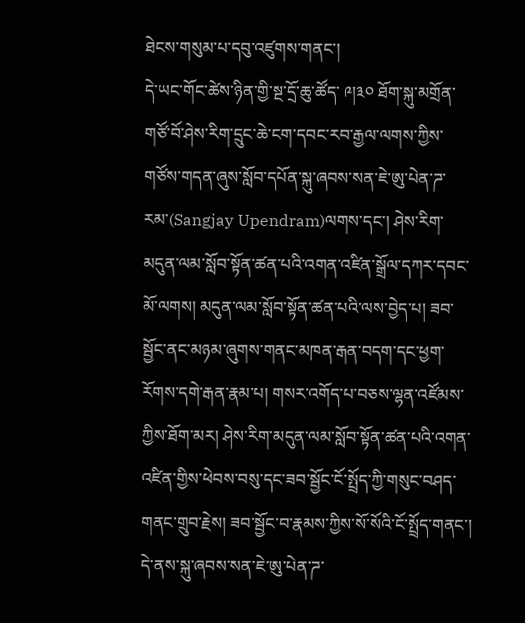ཐེངས་གསུམ་པ་དབུ་འཛུགས་གནང་།
དེ་ཡང་གོང་ཚེས་ཉིན་གྱི་སྔ་དྲོ་ཆུ་ཚོད་ ༩།༣༠ ཐོག་སྐུ་མགྲོན་གཙོ་བོ་ཤེས་རིག་དྲུང་ཆེ་ངག་དབང་རབ་རྒྱལ་ལགས་ཀྱིས་གཙོས་གདན་ཞུས་སློབ་དཔོན་སྐུ་ཞབས་སན་ཇེ་ཨུ་པེན་ཌ་རམ་(Sangjay Upendram)ལགས་དང་། ཤེས་རིག་མདུན་ལམ་སློབ་སྟོན་ཚན་པའི་འགན་འཛིན་སྒྲོལ་དཀར་དབང་མོ་ལགས། མདུན་ལམ་སློབ་སྟོན་ཚན་པའི་ལས་བྱེད་པ། ཟབ་སྦྱོང་ནང་མཉམ་ཞུགས་གནང་མཁན་རྒན་བདག་དང་ཕྱག་རོགས་དགེ་རྒན་རྣམ་པ། གསར་འགོད་པ་བཅས་ལྷན་འཛོམས་ཀྱིས་ཐོག་མར། ཤེས་རིག་མདུན་ལམ་སློབ་སྟོན་ཚན་པའི་འགན་འཛིན་གྱིས་ཕེབས་བསུ་དང་ཟབ་སྦྱོང་ངོ་སྤྲོད་ཀྱི་གསུང་བཤད་གནང་གྲུབ་རྗེས། ཟབ་སྦྱོང་བ་རྣམས་ཀྱིས་སོ་སོའི་ངོ་སྤྲོད་གནང་།
དེ་ནས་སྐུ་ཞབས་སན་ཇེ་ཨུ་པེན་ཌ་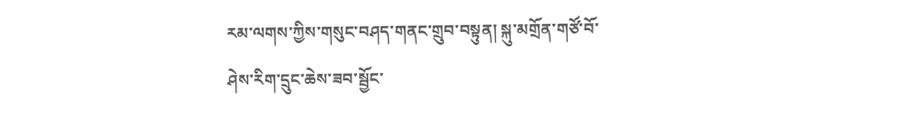རམ་ལགས་ཀྱིས་གསུང་བཤད་གནང་གྲུབ་བསྟུན། སྐུ་མགྲོན་གཙོ་བོ་ཤེས་རིག་དྲུང་ཆེས་ཟབ་སྦྱོང་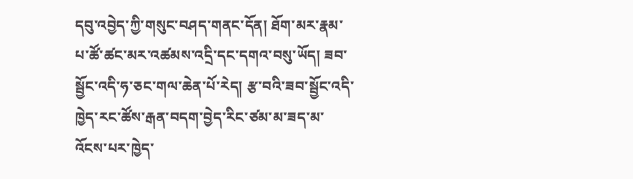དབུ་འབྱེད་ཀྱི་གསུང་བཤད་གནང་དོན། ཐོག་མར་རྣམ་པ་ཚོ་ཚང་མར་འཚམས་འདྲི་དང་དགའ་བསུ་ཡོད། ཟབ་སྦྱོང་འདི་ཧ་ཅང་གལ་ཆེན་པོ་རེད། རྩ་བའི་ཟབ་སྦྱོང་འདི་ཁྱེད་རང་ཚོས་རྒན་བདག་བྱེད་རིང་ཙམ་མ་ཟད་མ་འོངས་པར་ཁྱེད་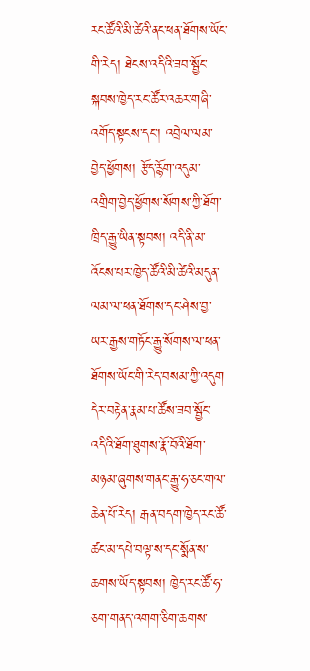རང་ཚོའི་མི་ཚེའི་ནང་ཕན་ཐོགས་ཡོང་གི་རེད། ཐེངས་འདིའི་ཟབ་སྦྱོང་སྐབས་ཁྱེད་རང་ཚོར་འཆར་གཞི་འགོད་སྟངས་དང་། འབྲེལ་ལམ་བྱེད་ཕྱོགས། རྩོད་རྙོག་འདུམ་འགྲིག་བྱེད་ཕྱོགས་སོགས་ཀྱི་ཐོག་ཁྲིད་རྒྱུ་ཡིན་སྟབས། འདི་ནི་མ་འོངས་པར་ཁྱེད་ཚོའི་མི་ཚེའི་མདུན་ལམ་ལ་ཕན་ཐོགས་དང་ཤེས་བྱ་ཡར་རྒྱས་གཏོང་རྒྱུ་སོགས་ལ་ཕན་ཐོགས་ཡོང་གི་རེད་བསམ་ཀྱི་འདུག དེར་བརྟེན་རྣམ་པ་ཚོས་ཟབ་སྦྱོང་འདིའི་ཐོག་ཐུགས་རྣོ་བོའི་ཐོག་མཉམ་ཞུགས་གནང་རྒྱུ་ཧ་ཅང་གལ་ཆེན་པོ་རེད། རྒན་བདག་ཁྱེད་རང་ཚོ་ཚང་མ་དཔེ་བལྟ་ས་དང་སྨོན་ས་ཆགས་ཡོད་སྟབས། ཁྱེད་རང་ཚོ་ཧ་ཅག་གནད་འགག་ཅིག་ཆགས་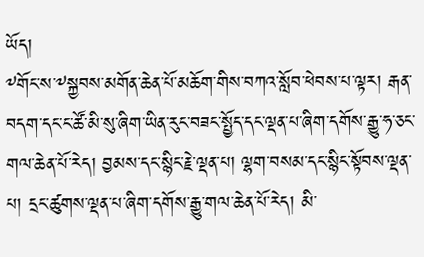ཡོད།
༸གོང་ས་༸སྐྱབས་མགོན་ཆེན་པོ་མཆོག་གིས་བཀའ་སློབ་ཕེབས་པ་ལྟར། རྒན་བདག་དང་ང་ཚོ་མི་སུ་ཞིག་ཡིན་རུང་བཟང་སྤྱོད་དང་ལྡན་པ་ཞིག་དགོས་རྒྱུ་ཧ་ཅང་གལ་ཆེན་པོ་རེད། བྱམས་དང་སྙིང་རྗེ་ལྡན་པ། ལྷག་བསམ་དང་སྙིང་སྟོབས་ལྡན་པ། དྲང་ཚུགས་ལྡན་པ་ཞིག་དགོས་རྒྱུ་གལ་ཆེན་པོ་རེད། མི་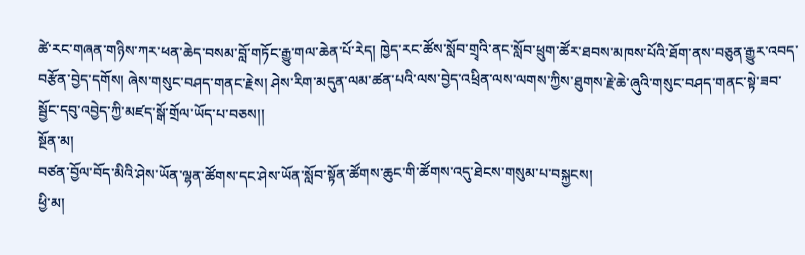ཚེ་རང་གཞན་གཉིས་ཀར་ཕན་ཆེད་བསམ་བློ་གཏོང་རྒྱུ་གལ་ཆེན་པོ་རེད། ཁྱེད་རང་ཚོས་སློབ་གྲྭའི་ནང་སློབ་ཕྲུག་ཚོར་ཐབས་མཁས་པོའི་ཐོག་ནས་བཅུན་རྒྱུར་འབད་བརྩོན་བྱེད་དགོས། ཞེས་གསུང་བཤད་གནང་རྗེས། ཤེས་རིག་མདུན་ལམ་ཚན་པའི་ལས་བྱེད་འཕྲིན་ལས་ལགས་ཀྱིས་ཐུགས་རྗེ་ཆེ་ཞུའི་གསུང་བཤད་གནང་སྟེ་ཟབ་སྦྱོང་དབུ་འབྱེད་ཀྱི་མཛད་སྒོ་གྲོལ་ཡོད་པ་བཅས།།
སྔོན་མ།
བཙན་བྱོལ་བོད་མིའི་ཤེས་ཡོན་ལྷན་ཚོགས་དང་ཤེས་ཡོན་སློབ་སྟོན་ཚོགས་ཆུང་གི་ཚོགས་འདུ་ཐེངས་གསུམ་པ་བསྐྱངས།
ཕྱི་མ།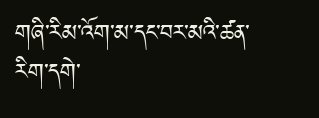གཞི་རིམ་འོག་མ་དང་བར་མའི་ཚན་རིག་དགེ་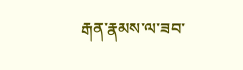རྒན་རྣམས་ལ་ཟབ་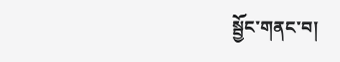སྦྱོང་གནང་བ།